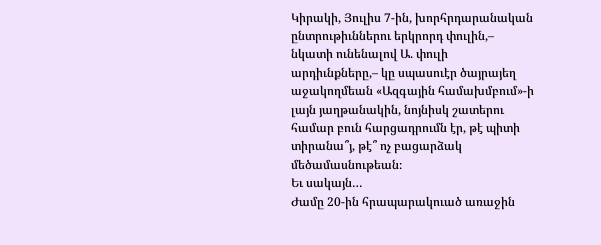Կիրակի, Յուլիս 7-ին, խորհրդարանական ընտրութիւններու երկրորդ փուլին,– նկատի ունենալով Ա. փուլի արդիւնքները,– կը սպասուէր ծայրայեղ աջակողմեան «Ազգային համախմբում»-ի լայն յաղթանակին, նոյնիսկ շատերու համար բուն հարցադրումն էր, թէ պիտի տիրանա՞յ, թէ՞ ոչ բացարձակ մեծամասնութեան։
Եւ սակայն…
Ժամը 20-ին հրապարակուած առաջին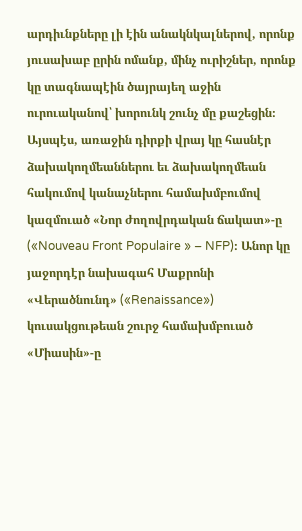արդիւնքները լի էին անակնկալներով, որոնք յուսախաբ ըրին ոմանք, մինչ ուրիշներ, որոնք կը տագնապէին ծայրայեղ աջին ուրուականով՝ խորունկ շունչ մը քաշեցին։
Այսպէս, առաջին դիրքի վրայ կը հասնէր ձախակողմեաններու եւ ձախակողմեան հակումով կանաչներու համախմբումով կազմուած «Նոր ժողովրդական ճակատ»-ը («Nouveau Front Populaire » – NFP)։ Անոր կը յաջորդէր նախագահ Մաքրոնի «Վերածնունդ» («Renaissance») կուսակցութեան շուրջ համախմբուած «Միասին»-ը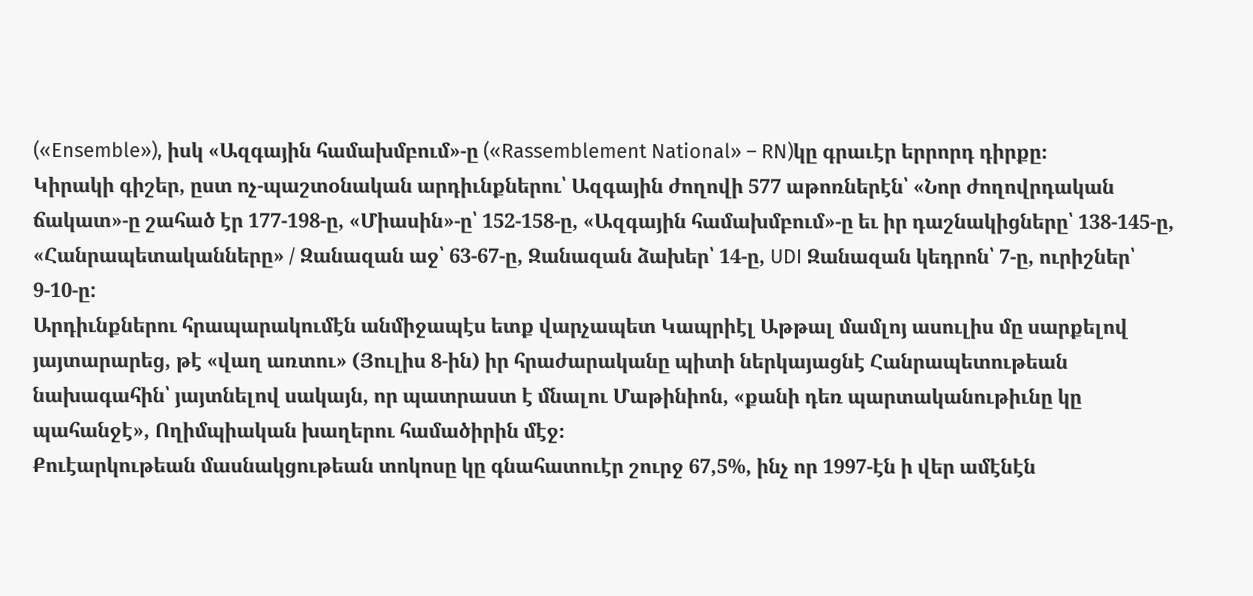(«Ensemble»), իսկ «Ազգային համախմբում»-ը («Rassemblement National» – RN)կը գրաւէր երրորդ դիրքը։
Կիրակի գիշեր, ըստ ոչ-պաշտօնական արդիւնքներու՝ Ազգային ժողովի 577 աթոռներէն՝ «Նոր ժողովրդական ճակատ»-ը շահած էր 177-198-ը, «Միասին»-ը՝ 152-158-ը, «Ազգային համախմբում»-ը եւ իր դաշնակիցները՝ 138-145-ը, «Հանրապետականները» / Զանազան աջ՝ 63-67-ը, Զանազան ձախեր՝ 14-ը, UDI Զանազան կեդրոն՝ 7-ը, ուրիշներ՝ 9-10-ը:
Արդիւնքներու հրապարակումէն անմիջապէս ետք վարչապետ Կապրիէլ Աթթալ մամլոյ ասուլիս մը սարքելով յայտարարեց, թէ «վաղ առտու» (Յուլիս 8-ին) իր հրաժարականը պիտի ներկայացնէ Հանրապետութեան նախագահին՝ յայտնելով սակայն, որ պատրաստ է մնալու Մաթինիոն, «քանի դեռ պարտականութիւնը կը պահանջէ», Ողիմպիական խաղերու համածիրին մէջ։
Քուէարկութեան մասնակցութեան տոկոսը կը գնահատուէր շուրջ 67,5%, ինչ որ 1997-էն ի վեր ամէնէն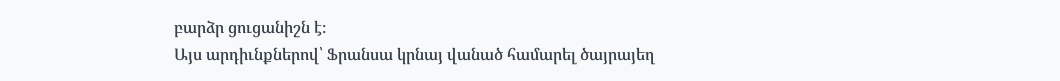բարձր ցուցանիշն է։
Այս արդիւնքներով՝ Ֆրանսա կրնայ վանած համարել ծայրայեղ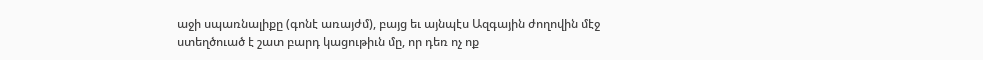աջի սպառնալիքը (գոնէ առայժմ), բայց եւ այնպէս Ազգային ժողովին մէջ ստեղծուած է շատ բարդ կացութիւն մը, որ դեռ ոչ ոք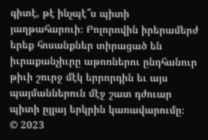գիտէ, թէ ինչպէ՞ս պիտի յաղթահարուի։ Բոլորովին իրերամերժ երեք հոսանքներ տիրացած են իւրաքանչիւրը աթոռներու ընդհանուր թիւի շուրջ մէկ երրորդին եւ այս պայմաններուն մէջ շատ դժուար պիտի ըլլայ երկրին կառավարումը։
© 2023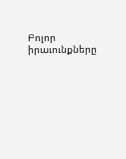Բոլոր իրաւունքները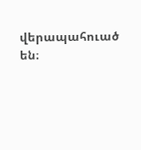վերապահուած են։